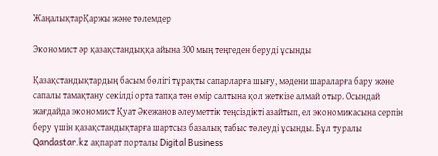ЖаңалықтарҚаржы және төлемдер

Экономист әр қазақстандыққа айына 300 мың теңгеден беруді ұсынды

Қазақстандықтардың басым бөлігі тұрақты сапарларға шығу, мәдени шараларға бару және сапалы тамақтану секілді орта тапқа тән өмір салтына қол жеткізе алмай отыр. Осындай жағдайда экономист Қуат Әкежанов әлеуметтік теңсіздікті азайтып, ел экономикасына серпін беру үшін қазақстандықтарға шартсыз базалық табыс төлеуді ұсынды. Бұл туралы Qandastar.kz ақпарат порталы Digital Business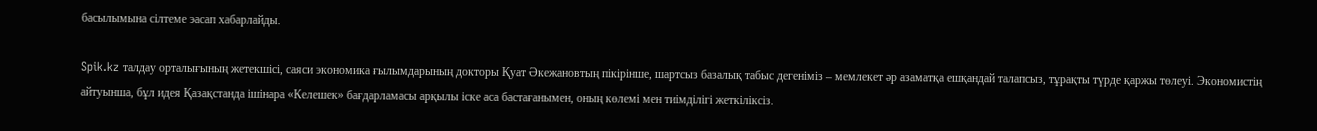басылымына сілтеме эасап хабарлайды.

Spik.kz талдау орталығының жетекшісі, саяси экономика ғылымдарының докторы Қуат Әкежановтың пікірінше, шартсыз базалық табыс дегеніміз – мемлекет әр азаматқа ешқандай талапсыз, тұрақты түрде қаржы төлеуі. Экономистің айтуынша, бұл идея Қазақстанда ішінара «Келешек» бағдарламасы арқылы іске аса бастағанымен, оның көлемі мен тиімділігі жеткіліксіз.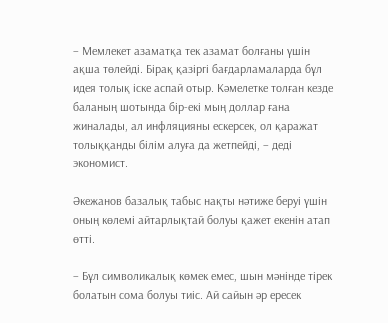– Мемлекет азаматқа тек азамат болғаны үшін ақша төлейді. Бірақ қазіргі бағдарламаларда бұл идея толық іске аспай отыр. Кәмелетке толған кезде баланың шотында бір-екі мың доллар ғана жиналады, ал инфляцияны ескерсек, ол қаражат толыққанды білім алуға да жетпейді, – деді экономист.

Әкежанов базалық табыс нақты нәтиже беруі үшін оның көлемі айтарлықтай болуы қажет екенін атап өтті.

– Бұл символикалық көмек емес, шын мәнінде тірек болатын сома болуы тиіс. Ай сайын әр ересек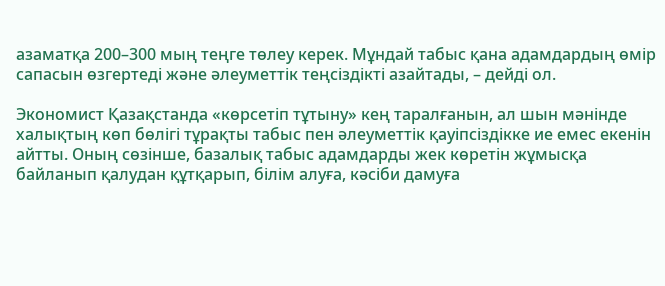азаматқа 200–300 мың теңге төлеу керек. Мұндай табыс қана адамдардың өмір сапасын өзгертеді және әлеуметтік теңсіздікті азайтады, – дейді ол.

Экономист Қазақстанда «көрсетіп тұтыну» кең таралғанын, ал шын мәнінде халықтың көп бөлігі тұрақты табыс пен әлеуметтік қауіпсіздікке ие емес екенін айтты. Оның сөзінше, базалық табыс адамдарды жек көретін жұмысқа байланып қалудан құтқарып, білім алуға, кәсіби дамуға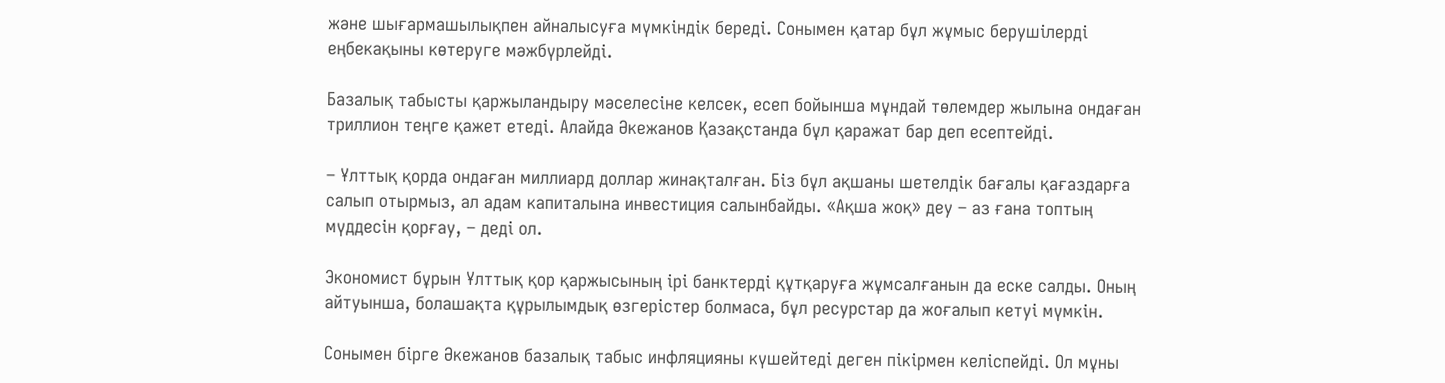және шығармашылықпен айналысуға мүмкіндік береді. Сонымен қатар бұл жұмыс берушілерді еңбекақыны көтеруге мәжбүрлейді.

Базалық табысты қаржыландыру мәселесіне келсек, есеп бойынша мұндай төлемдер жылына ондаған триллион теңге қажет етеді. Алайда Әкежанов Қазақстанда бұл қаражат бар деп есептейді.

– Ұлттық қорда ондаған миллиард доллар жинақталған. Біз бұл ақшаны шетелдік бағалы қағаздарға салып отырмыз, ал адам капиталына инвестиция салынбайды. «Ақша жоқ» деу – аз ғана топтың мүддесін қорғау, – деді ол.

Экономист бұрын Ұлттық қор қаржысының ірі банктерді құтқаруға жұмсалғанын да еске салды. Оның айтуынша, болашақта құрылымдық өзгерістер болмаса, бұл ресурстар да жоғалып кетуі мүмкін.

Сонымен бірге Әкежанов базалық табыс инфляцияны күшейтеді деген пікірмен келіспейді. Ол мұны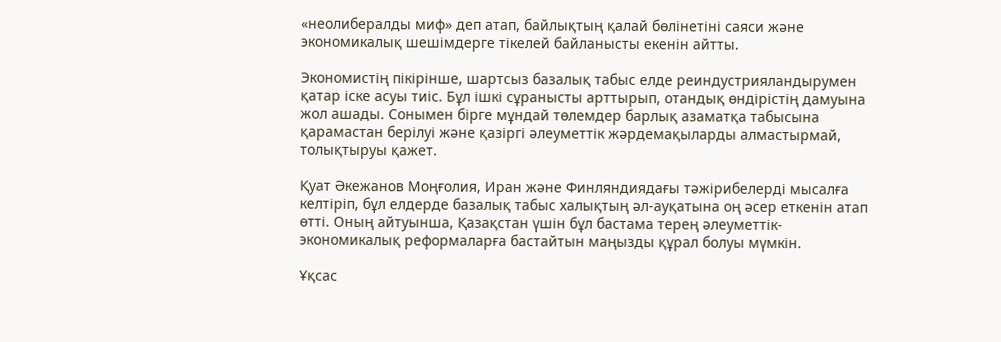«неолибералды миф» деп атап, байлықтың қалай бөлінетіні саяси және экономикалық шешімдерге тікелей байланысты екенін айтты.

Экономистің пікірінше, шартсыз базалық табыс елде реиндустрияландырумен қатар іске асуы тиіс. Бұл ішкі сұранысты арттырып, отандық өндірістің дамуына жол ашады. Сонымен бірге мұндай төлемдер барлық азаматқа табысына қарамастан берілуі және қазіргі әлеуметтік жәрдемақыларды алмастырмай, толықтыруы қажет.

Қуат Әкежанов Моңғолия, Иран және Финляндиядағы тәжірибелерді мысалға келтіріп, бұл елдерде базалық табыс халықтың әл-ауқатына оң әсер еткенін атап өтті. Оның айтуынша, Қазақстан үшін бұл бастама терең әлеуметтік-экономикалық реформаларға бастайтын маңызды құрал болуы мүмкін.

Ұқсас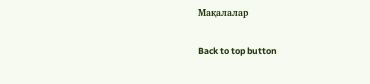Мақалалар

Back to top button